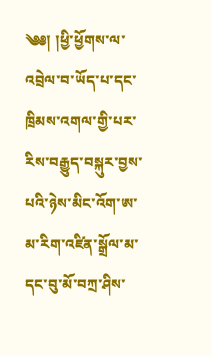༄༅། །ཕྱི་ཕྱོགས་ལ་འབྲེལ་བ་ཡོད་པ་དང་ཁྲིམས་འགལ་གྱི་པར་རིས་བརྒྱུད་བསྐུར་བྱས་པའི་ཉེས་མིང་འོག་ཨ་མ་རིག་འཛིན་སྒྲོལ་མ་དང་བུ་མོ་བཀྲ་ཤིས་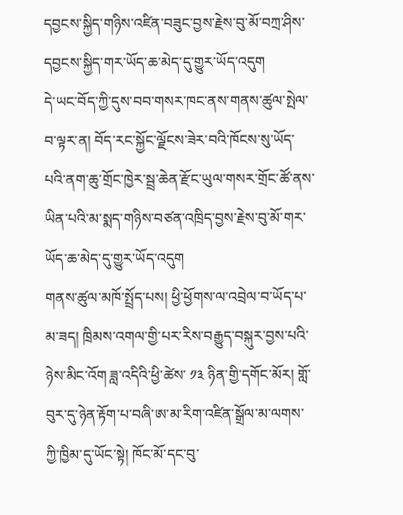དབྱངས་སྐྱིད་གཉིས་འཛིན་བཟུང་བྱས་རྗེས་བུ་མོ་བཀྲ་ཤིས་དབྱངས་སྐྱིད་གར་ཡོད་ཆ་མེད་དུ་གྱུར་ཡོད་འདུག
དེ་ཡང་བོད་ཀྱི་དུས་བབ་གསར་ཁང་ནས་གནས་ཚུལ་སྤེལ་བ་ལྟར་ན། བོད་རང་སྐྱོང་ལྗོངས་ཟེར་བའི་ཁོངས་སུ་ཡོད་པའི་ནག་ཆུ་གྲོང་ཁྱེར་སྦྲ་ཆེན་རྫོང་ཡུལ་གསར་གྲོང་ཚོ་ནས་ཡིན་པའི་མ་སྨད་གཉིས་བཙན་འཁྲིད་བྱས་རྗེས་བུ་མོ་གར་ཡོད་ཆ་མེད་དུ་གྱུར་ཡོད་འདུག
གནས་ཚུལ་མཁོ་སྤྲོད་པས། ཕྱི་ཕྱོགས་ལ་འབྲེལ་བ་ཡོད་པ་མ་ཟད། ཁྲིམས་འགལ་གྱི་པར་རིས་བརྒྱུད་བསྐུར་བྱས་པའི་ཉེས་མིང་འོག ཟླ་འདིའི་ཕྱི་ཚེས་ ༡༣ ཉིན་གྱི་དགོང་མོར། གློ་བུར་དུ་ཉེན་རྟོག་པ་བཞི་ཨ་མ་རིག་འཛིན་སྒྲོལ་མ་ལགས་ཀྱི་ཁྱིམ་དུ་ཡོང་སྟེ། ཁོང་མོ་དང་བུ་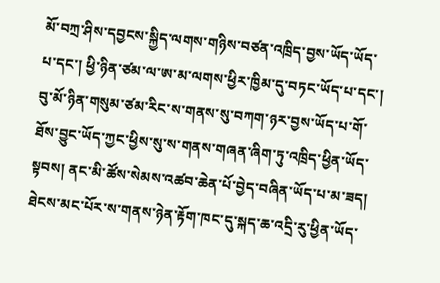མོ་བཀྲ་ཤིས་དབྱངས་སྐྱིད་ལགས་གཉིས་བཙན་འཁྲིད་བྱས་ཡོད་ཡོད་པ་དང་། ཕྱི་ཉིན་ཙམ་ལ་ཨ་མ་ལགས་ཕྱིར་ཁྱིམ་དུ་བཏང་ཡོད་པ་དང་། བུ་མོ་ཉིན་གསུམ་ཙམ་རིང་ས་གནས་སུ་བཀག་ཉར་བྱས་ཡོད་པ་གོ་ཐོས་བྱུང་ཡོད་ཀྱང་ཕྱིས་སུ་ས་གནས་གཞན་ཞིག་ཏུ་འཁྲིད་ཕྱིན་ཡོད་སྟབས། ནང་མི་ཚོས་སེམས་འཚབ་ཆེན་པོ་བྱེད་བཞིན་ཡོད་པ་མ་ཟད། ཐེངས་མང་པོར་ས་གནས་ཉེན་རྟོག་ཁང་དུ་སྐད་ཆ་འདྲི་རུ་ཕྱིན་ཡོད་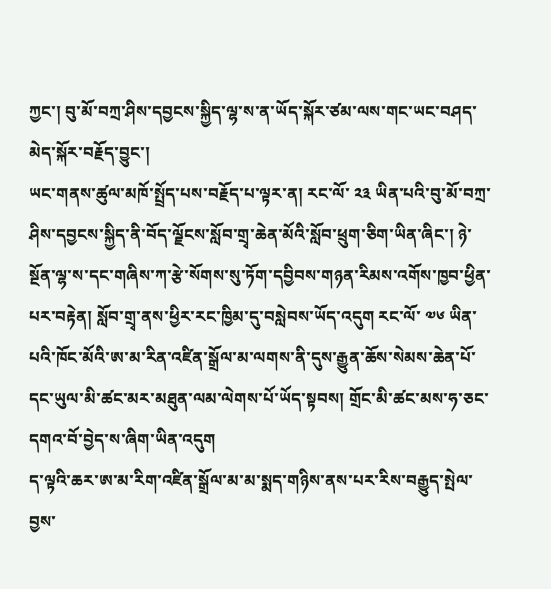ཀྱང་། བུ་མོ་བཀྲ་ཤིས་དབྱངས་སྐྱིད་ལྷ་ས་ན་ཡོད་སྐོར་ཙམ་ལས་གང་ཡང་བཤད་མེད་སྐོར་བརྗོད་བྱུང་།
ཡང་གནས་ཚུལ་མཁོ་སྤྲོད་པས་བརྗོད་པ་ལྟར་ན། རང་ལོ་ ༢༣ ཡིན་པའི་བུ་མོ་བཀྲ་ཤིས་དབྱངས་སྐྱིད་ནི་བོད་ལྗོངས་སློབ་གྲྭ་ཆེན་མོའི་སློབ་ཕྲུག་ཅིག་ཡིན་ཞིང་། ཉེ་སྔོན་ལྷ་ས་དང་གཞིས་ཀ་རྩེ་སོགས་སུ་ཏོག་དབྱིབས་གཉན་རིམས་འགོས་ཁྱབ་ཕྱིན་པར་བརྟེན། སློབ་གྲྭ་ནས་ཕྱིར་རང་ཁྱིམ་དུ་བསླེབས་ཡོད་འདུག རང་ལོ་ ༧༦ ཡིན་པའི་ཁོང་མོའི་ཨ་མ་རིན་འཛིན་སྒྲོལ་མ་ལགས་ནི་དུས་རྒྱུན་ཆོས་སེམས་ཆེན་པོ་དང་ཡུལ་མི་ཚང་མར་མཐུན་ལམ་ལེགས་པོ་ཡོད་སྟབས། གྲོང་མི་ཚང་མས་ཧ་ཅང་དགའ་བོ་བྱེད་ས་ཞིག་ཡིན་འདུག
ད་ལྟའི་ཆར་ཨ་མ་རིག་འཛིན་སྒྲོལ་མ་མ་སྨད་གཉིས་ནས་པར་རིས་བརྒྱུད་སྤེལ་བྱས་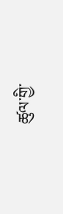ཚུལ་གྱི་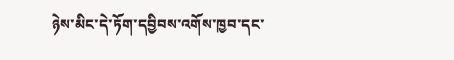ཉེས་མིང་དེ་ཏོག་དབྱིབས་འགོས་ཁྱབ་དང་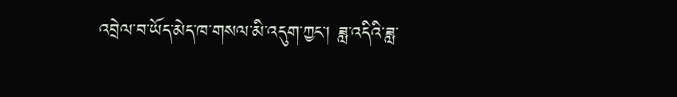འབྲེལ་བ་ཡོད་མེད་ཁ་གསལ་མི་འདུག་ཀྱང་། ཟླ་འདིའི་ཟླ་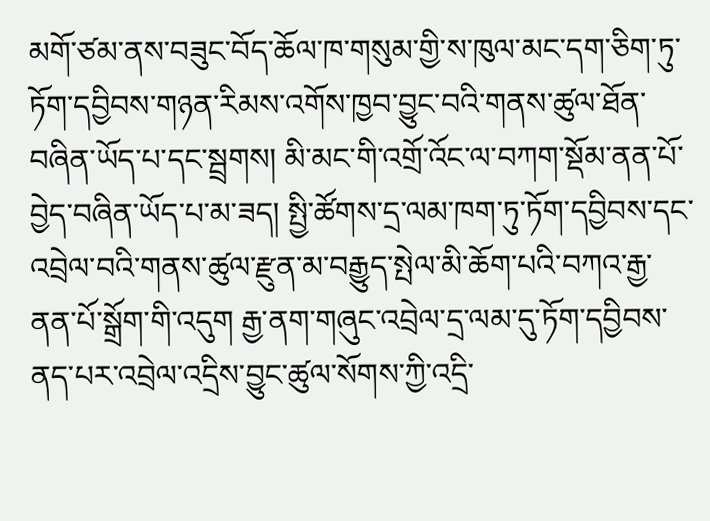མགོ་ཙམ་ནས་བཟུང་བོད་ཆོལ་ཁ་གསུམ་གྱི་ས་ཁུལ་མང་དག་ཅིག་ཏུ་ཏོག་དབྱིབས་གཉན་རིམས་འགོས་ཁྱབ་བྱུང་བའི་གནས་ཚུལ་ཐོན་བཞིན་ཡོད་པ་དང་སྦྲགས། མི་མང་གི་འགྲོ་འོང་ལ་བཀག་སྡོམ་ནན་པོ་བྱེད་བཞིན་ཡོད་པ་མ་ཟད། སྤྱི་ཚོགས་དྲ་ལམ་ཁག་ཏུ་ཏོག་དབྱིབས་དང་འབྲེལ་བའི་གནས་ཚུལ་རྫུན་མ་བརྒྱུད་སྤེལ་མི་ཆོག་པའི་བཀའ་རྒྱ་ནན་པོ་སྒྲོག་གི་འདུག རྒྱ་ནག་གཞུང་འབྲེལ་དྲ་ལམ་དུ་ཏོག་དབྱིབས་ནད་པར་འབྲེལ་འདྲིས་བྱུང་ཚུལ་སོགས་ཀྱི་འདྲི་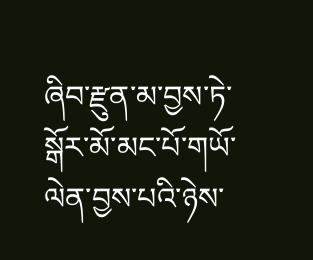ཞིབ་རྫུན་མ་བྱས་ཏེ་སྒོར་མོ་མང་པོ་གཡོ་ལེན་བྱས་པའི་ཉེས་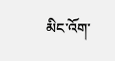མིང་འོག་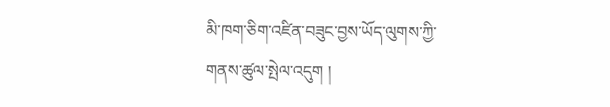མི་ཁག་ཅིག་འཛིན་བཟུང་བྱས་ཡོད་ལུགས་ཀྱི་གནས་ཚུལ་སྤེལ་འདུག །